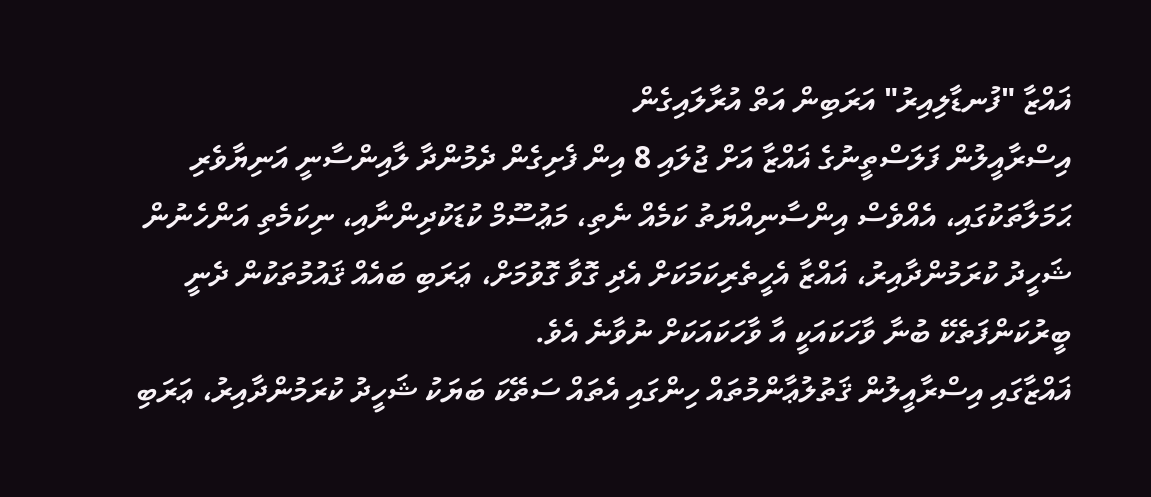ޣައްޒާ "ފުނޑާލިއިރު" އަރަބިން އަތް އުރާލައިގެން
އިސްރާއީލުން ފަލަސްތީނުގެ ޣައްޒާ އަށް ޖުލައި 8 އިން ފެށިގެން ދެމުންދާ ލާއިންސާނީ އަނިޔާވެރި ޙަމަލާތަކުގައި، އެއްވެސް އިންސާނިއްޔަތު ކަމެއް ނެތި، މަޢުސޫމް ކުޑަކުދިންނާއި، ނިކަމެތި އަންހެނުން ޝަހީދު ކުރަމުންދާއިރު، ޣައްޒާ އެހީތެރިކަމަކަށް އެދި ގޮވާ ގޮވުމަށް، ޢަރަބި ބައެއް ޤައުމުތަކުން ދެނީ ބީރުކަންފަތެކޭ ބުނާ ވާހަކައަކީ އާ ވާހަކައަކަށް ނުވާނެ އެވެ.
ޣައްޒާގައި އިސްރާއީލުން ޤަތުލުޢާންމުތައް ހިންގައި އެތައް ސަތޭކަ ބަޔަކު ޝަހީދު ކުރަމުންދާއިރު، ޢަރަބި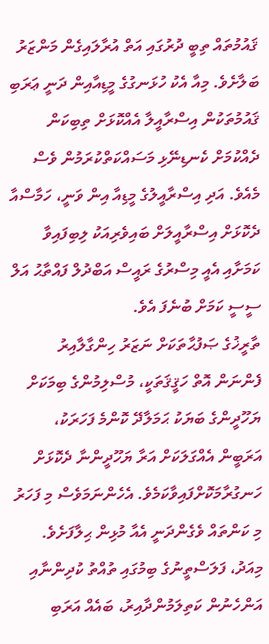ޤައުމުތައް ތިބީ ދުރުގައި އަތް އުރާލައިގެން މަންޒަރު ބަލާށެވެ. މިއާ އެކު ހުޅަނގުގެ މީޑިއާއިން ދަނީ ޢަރަބި ޤައުމުތަކުން އިސްރާއީލާ އެއްކޮޅަށް ތިބިކަން ދެއްކުމަށް ކެނޑިނޭޅި މަސައްކަތްކުރަމުން ވެސް މެއެވެ. އަދި އިސްރާއީލުގެ މީޑިއާ އިން ވަނީ، ހަމާސްއާ ދެކޮޅަށް އިސްރާއީލަށް ބައިވެރިއަކު ލިބިފައިވާ ކަމަށާއި އެއީ މިސްރުގެ ރައީސް އަބްދުލް ފައްތާޙު އަލް ސީސީ ކަމަށް ބުނެފަ އެވެ.
ތާރީޚުގެ ޞަފުޙާތަކަށް ނަޒަރު ހިންގާލާއިރު ފެންނަން އޮތް ހަޤީޤަތަކީ، މުސްލިމުންގެ ބިމަކަށް ޔަހޫދީންގެ ބަޔަކު ޙަމަލާދޭ ކޮންމެ ފަހަރަކު، އަރަބީން އެއްގަލަކަށް އަރާ ޔަހޫދީންނާ ދެކޮޅަށް ހަނގުރާމަކޮށްފައިވާކަމެވެ. އެހެންނަމަވެސް މި ފަހަރު މި ކަންތައް ވެގެންދަނީ އެއާ މުޅިން ޙިލާފަށެވެ.
މިއަދު، ފަލަސްތީނުގެ ބިމުގައި ތުއްތު ކުދިންނާއި އަންހެނުން ކަތިލަމުންދާއިރު، ބައެއް އަރަބި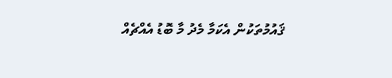ޤައުމުތަކުން އެކަމާ މެދު މާ ބޮޑު އެއްޗެއް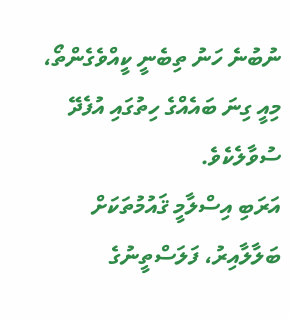ނުބުނެ ހަނު ތިބެނީ ކީއްވެގެންތޯ، މިއީ ގިނަ ބައެއްގެ ހިތުގައި އުފެދޭ ސުވާލެކެވެ.
އަރަބި އިސްލާމީ ޤައުމުތަކަށް ބަލާލާއިރު، ފަލަސްތީނުގެ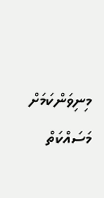މިނިވަންކަމަށް މަސައްކަތް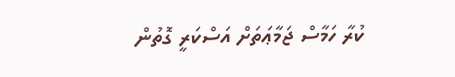ކުރާ ހަމާސް ޖަމާޢަތަށް އަސްކަރީ ގޮތުން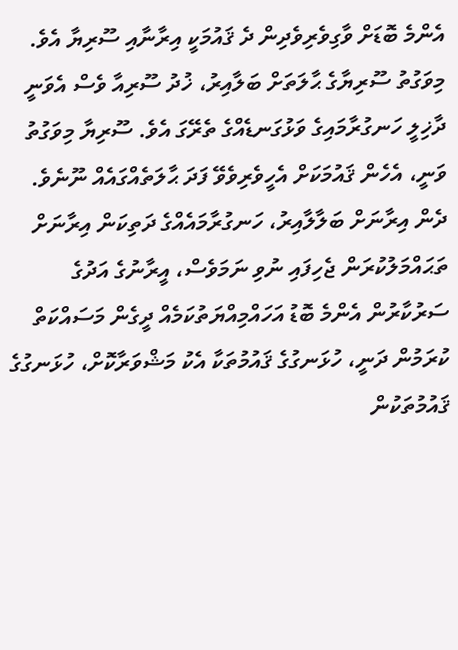އެންމެ ބޮޑަށް ވާގިވެރިވެދިން ދެ ޤައުމަކީ އިރާނާއި ސޫރިޔާ އެވެ. މިވަގުތު ސޫރިޔާގެ ޙާލަތަށް ބަލާއިރު، ޚުދު ސޫރިއާ ވެސް އެވަނީ ދާޚިލީ ހަނގުރާމައިގެ ވަޅުގަނޑެއްގެ ތެރޭގަ އެވެ. ސޫރިޔާ މިވަގުތު ވަނީ، އެހެން ޤައުމަކަށް އެހީވެރިވެވޭ ފަދަ ޙާލަތެއްގައެއް ނޫނެވެ. ދެން އިރާނަށް ބަލާލާއިރު، ހަނގުރާމައެއްގެ ދަތިކަން އިރާނަށް ތަޙައްމަލުކުރަން ޖެހިފައި ނުވި ނަމަވެސް، އީރާނުގެ އަދުގެ ސަރުކާރުން އެންމެ ބޮޑު އަހައްމިއްޔަތުކަމެއް ދީގެން މަސައްކަތް ކުރަމުން ދަނީ، ހުޅަނގުގެ ޤައުމުތަކާ އެކު މަޝްވަރާކޮށް، ހުޅަނގުގެ ޤައުމުތަކުން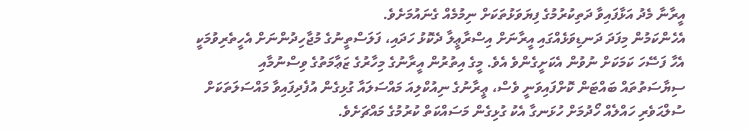އީރާނާ މެދު އަޅާފައިވާ ދަތިކުރުމުގެ ފިޔަވަޅުތަކަށް ނިމުމެއް ގެނައުމަށެވެ.
އެހެންކަމުން މިފަދަ ދަނޑިވަޅެއްގައި އީރާނަށް އިސްރާޢީލާ ދެކޮޅު ހަދައި، ފަލަސްތީނުގެ މުޖާހިދުންނަށް އެހީތެރިވުމަކީ އެހާ ފަސޭހަ ކަމަކަށް ނުވުން އެކަށީގެންވެ އެވެ. މީގެ އިތުރުން އީރާނުގެ މިހާރުގެ ޒަޢާމަތުގެ ވިސްނުމާއި ސިޔާސަތުތައް ބައްޓަން ކޮށްފައިވަނީ ވެސް، ޢީރާނުގެ ނިއުކްލިއަ މައްސަލައާ ގުޅިގެން އުފެދިފައިވާ މައްސަލަތަކަށް ސުލްޙަވެރި ހައްލެއް ހޯދުމަށް ހުޅަނގާ އެކު ގުޅިގެން މަސައްކަތް ކުރުމުގެ މައްޗަށެވެ.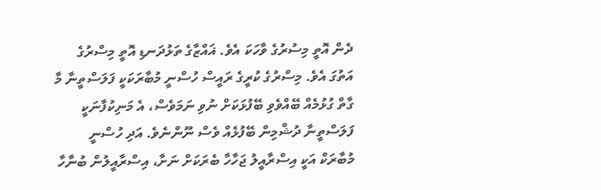ދެން އޮތީ މިސުރުގެ ވާހަކަ އެވެ. ޣައްޒާގެ ތަޅުދަނޑި އޮތީ މިސްރުގެ އަތުގަ އެވެ. މިސްރުގެ ކުރީގެ ރައީސް ހުސްނީ މުބާރަކަކީ ފަލަސްތީނާ މާ ގާތް ގުޅުމެއް ބޭއްވެވި ބޭފުޅަކަށް ނުވި ނަމަވެސް، އެ މަނިކުފާނަކީ ފަލަސްތީނާ ދުޝްމިން ބޭފުޅެއް ވެސް ނޫންނެވެ. އަދި ހުސްނީ މުބާރަކް އަކީ އިސްރާއީލު ޖަހާހާ ބެރަކަށް ނަށާ، އިސްރާއީލުން ބުނާހާ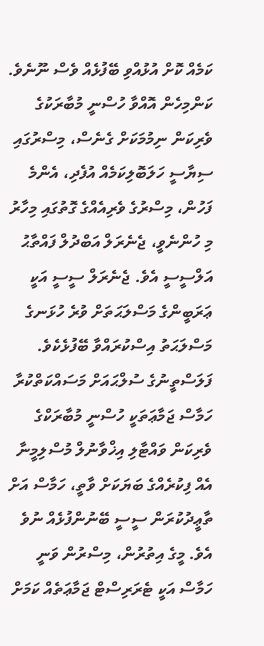ކަމެއް ކޮށް އުޅުއްވި ބޭފުޅެއް ވެސް ނޫނެވެ.
ކަންމިހެން އޮއްވާ ހުސްނީ މުބާރަކުގެ ވެރިކަން ނިމުމަކަށް ގެނެސް، މިސްރުގައި ސިޔާސީ ހަލަބޮލިކަމެއް އުފެދި، އެންމެ ފަހުން، މިސްރުގެ ވެރިއެއްގެ ގޮތުގައި މިހާރު މި ހުންނެވީ، ޖެނެރަލް އަބްދުލް ފައްތާޙު އަލްސީސީ އެވެ. ޖެނެރަލް ސީސީ އަކީ ޢަރަބީންގެ މަސްލަޙަތަށް ވުރެ ހުޅަނގެ މަސްލަޙަތު އިސްކުރައްވާ ބޭފުޅެކެވެ.
ފަލަސްތީނުގެ ސުލްޙައަށް މަސައްކަތްކުރާ ހަމާސް ޖަމާޢަތަކީ ހުސްނީ މުބާރަކްގެ ވެރިކަން ވައްޓާލި އިޚްވާނުލް މުސްލިމީނާ އެއް ފިކުރެއްގެ ބަޔަކަށް ވާތީ، ހަމާސް އަށް ތާޢީދުކުރަން ސީސީ ބޭނުންފުޅެއް ނުވެ އެވެ. މީގެ އިތުރުން، މިސްރުން ވަނީ ހަމާސް އަކީ ޓެރަރިސްޓް ޖަމާޢަތެއް ކަމަށް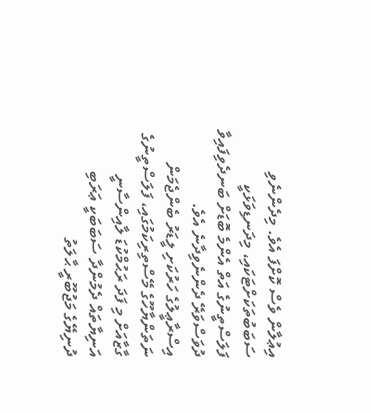އިޢުލާން ވެސް ކޮށްފަ އެވެ. މިދެންނެވި ސަބަބުތަކަށްޓަކައި، މިދަނޑިވަޅަކީ ފަލަސްތީނުގެ އަތް އެންމެ ބޮޑަށް ބަނދެވިފައިވާ ދުވަސްވަރޭ ދެންނެވިދާނެ އެވެ.
އިސްރާޢީލުގެ ހަރުކަށި ލީޑަރު ބެންޖެމަން ނަތަންޔާހޫގެ މޭސްތިރިކަމުގައި، ފަލަސްތީނުގެ ގާޒާއަށް މި ފަދަ ރަޙުމްކުޑަ ލާއިންސާނީ އަނިޔާތައް ދެމުންދާ ސަބަބަކީ ޢަރަބި ދުނިޔޭގެ މަޖުބޫރީ ޙާލަތު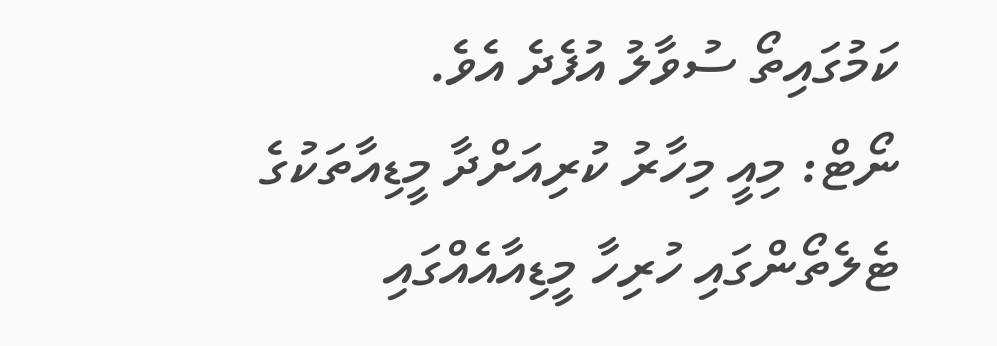ކަމުގައިތޯ ސުވާލު އުފެދެ އެވެ.
ނޯޓް: މިއީ މިހާރު ކުރިއަށްދާ މީޑިއާތަކުގެ ޓެލެތޯންގައި ހުރިހާ މީޑިއާއެއްގައި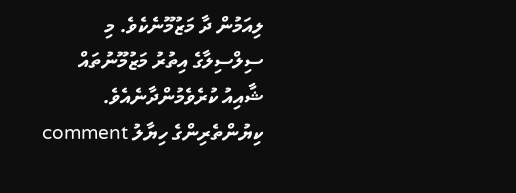ލިއަމުން ދާ މަޒުމޫނެކެވެ. މި ސިލްސިލާގެ އިތުރު މަޒުމޫނުތައް ޝާއިއު ކުރެވެމުންދާނެއެވެ.
ކިޔުންތެރިންގެ ހިޔާލު comment